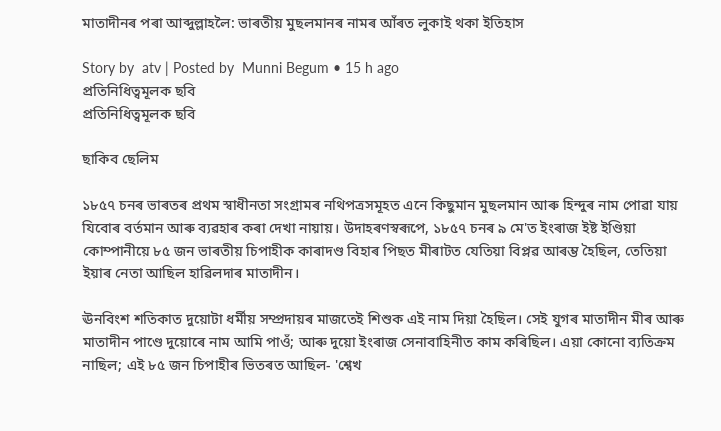মাতাদীনৰ পৰা আব্দুল্লাহলৈ: ভাৰতীয় মুছলমানৰ নামৰ আঁৰত লুকাই থকা ইতিহাস

Story by  atv | Posted by  Munni Begum • 15 h ago
প্ৰতিনিধিত্বমূলক ছবি
প্ৰতিনিধিত্বমূলক ছবি

ছাকিব ছেলিম

১৮৫৭ চনৰ ভাৰতৰ প্ৰথম স্বাধীনতা সংগ্ৰামৰ নথিপত্ৰসমূহত এনে কিছুমান মুছলমান আৰু হিন্দুৰ নাম পোৱা যায় যিবোৰ বৰ্তমান আৰু ব্যৱহাৰ কৰা দেখা নায়ায়। উদাহৰণস্বৰূপে, ১৮৫৭ চনৰ ৯ মে'ত ইংৰাজ ইষ্ট ইণ্ডিয়া কোম্পানীয়ে ৮৫ জন ভাৰতীয় চিপাহীক কাৰাদণ্ড বিহাৰ পিছত মীৰাটত যেতিয়া বিপ্লৱ আৰম্ভ হৈছিল, তেতিয়া ইয়াৰ নেতা আছিল হাৱিলদাৰ মাতাদীন।

ঊনবিংশ শতিকাত দুয়োটা ধৰ্মীয় সম্প্ৰদায়ৰ মাজতেই শিশুক এই নাম দিয়া হৈছিল। সেই যুগৰ মাতাদীন মীৰ আৰু মাতাদীন পাণ্ডে দুয়োৰে নাম আমি পাওঁ; আৰু দুয়ো ইংৰাজ সেনাবাহিনীত কাম কৰিছিল। এয়া কোনো ব্যতিক্ৰম নাছিল; এই ৮৫ জন চিপাহীৰ ভিতৰত আছিল- 'শ্বেখ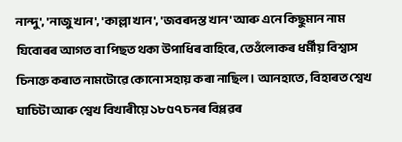নান্দু', 'নাজু খান', 'কাল্লা খান', 'জবৰদস্ত খান' আৰু এনে কিছুমান নাম যিবোৰৰ আগত বা পিছত থকা উপাধিৰ বাহিৰে, তেওঁলোকৰ ধৰ্মীয় বিশ্বাস চিনাক্ত কৰাত নামটোৱে কোনো সহায় কৰা নাছিল। আনহাতে, বিহাৰত শ্বেখ ঘাচিটা আৰু শ্বেখ বিখাৰীয়ে ১৮৫৭ চনৰ বিপ্লৱৰ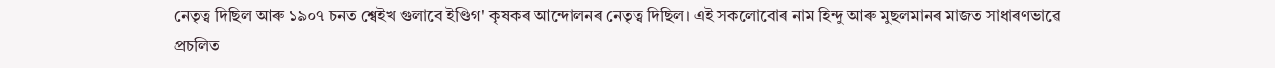নেতৃত্ব দিছিল আৰু ১৯০৭ চনত শ্বেইখ গুলাবে ইণ্ডিগ' কৃষকৰ আন্দোলনৰ নেতৃত্ব দিছিল। এই সকলোবোৰ নাম হিন্দু আৰু মুছলমানৰ মাজত সাধাৰণভাৱে প্ৰচলিত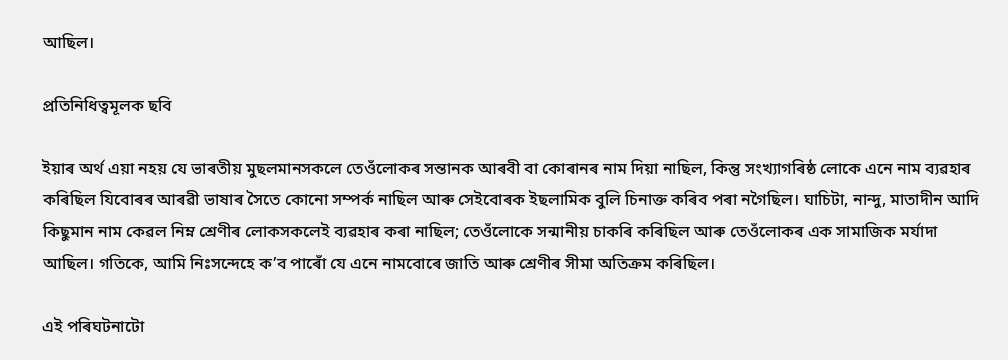আছিল।

প্ৰতিনিধিত্বমূলক ছবি

ইয়াৰ অৰ্থ এয়া নহয় যে ভাৰতীয় মুছলমানসকলে তেওঁলোকৰ সন্তানক আৰবী বা কোৰানৰ নাম দিয়া নাছিল, কিন্তু সংখ্যাগৰিষ্ঠ লোকে এনে নাম ব্যৱহাৰ কৰিছিল যিবোৰৰ আৰৱী ভাষাৰ সৈতে কোনো সম্পৰ্ক নাছিল আৰু সেইবোৰক ইছলামিক বুলি চিনাক্ত কৰিব পৰা নগৈছিল। ঘাচিটা, নান্দু, মাতাদীন আদি কিছুমান নাম কেৱল নিম্ন শ্ৰেণীৰ লোকসকলেই ব্যৱহাৰ কৰা নাছিল; তেওঁলোকে সন্মানীয় চাকৰি কৰিছিল আৰু তেওঁলোকৰ এক সামাজিক মৰ্যাদা আছিল। গতিকে, আমি নিঃসন্দেহে ক’ব পাৰোঁ যে এনে নামবোৰে জাতি আৰু শ্ৰেণীৰ সীমা অতিক্ৰম কৰিছিল।

এই পৰিঘটনাটো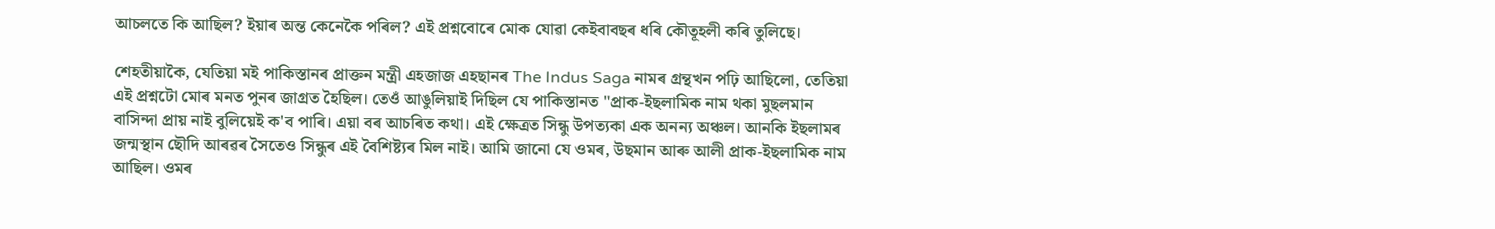আচলতে কি আছিল? ইয়াৰ অন্ত কেনেকৈ পৰিল? এই প্ৰশ্নবোৰে মোক যোৱা কেইবাবছৰ ধৰি কৌতূহলী কৰি তুলিছে।

শেহতীয়াকৈ, যেতিয়া মই পাকিস্তানৰ প্ৰাক্তন মন্ত্ৰী এহজাজ এহছানৰ The Indus Saga নামৰ গ্ৰন্থখন পঢ়ি আছিলো, তেতিয়া এই প্ৰশ্নটো মোৰ মনত পুনৰ জাগ্ৰত হৈছিল। তেওঁ আঙুলিয়াই দিছিল যে পাকিস্তানত "প্ৰাক-ইছলামিক নাম থকা মুছলমান বাসিন্দা প্ৰায় নাই বুলিয়েই ক'ব পাৰি। এয়া বৰ আচৰিত কথা। এই ক্ষেত্ৰত সিন্ধু উপত্যকা এক অনন্য অঞ্চল। আনকি ইছলামৰ জন্মস্থান ছৌদি আৰৱৰ সৈতেও সিন্ধুৰ এই বৈশিষ্ট্যৰ মিল নাই। আমি জানো যে ওমৰ, উছমান আৰু আলী প্ৰাক-ইছলামিক নাম আছিল। ওমৰ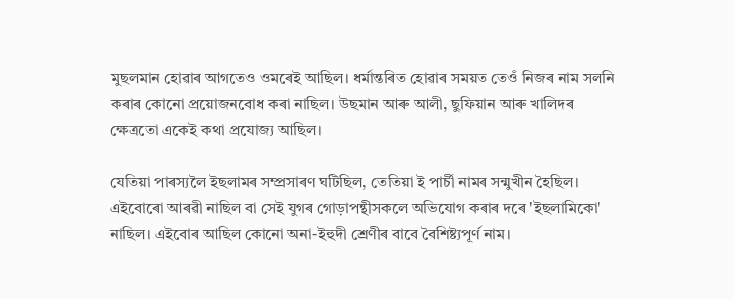মুছলমান হোৱাৰ আগতেও ওমৰেই আছিল। ধৰ্মান্তৰিত হোৱাৰ সময়ত তেওঁ নিজৰ নাম সলনি কৰাৰ কোনো প্ৰয়োজনবোধ কৰা নাছিল। উছমান আৰু আলী, ছুফিয়ান আৰু খালিদৰ ক্ষেত্ৰতো একেই কথা প্ৰযোজ্য আছিল।

যেতিয়া পাৰস্যলৈ ইছলামৰ সম্প্ৰসাৰণ ঘটিছিল, তেতিয়া ই পাৰ্চী নামৰ সন্মুখীন হৈছিল। এইবোৰো আৰৱী নাছিল বা সেই যুগৰ গোড়াপন্থীসকলে অভিযোগ কৰাৰ দৰে 'ইছলামিকো' নাছিল। এইবোৰ আছিল কোনো অনা-ইহুদী শ্ৰেণীৰ বাবে বৈশিষ্ট্যপূৰ্ণ নাম।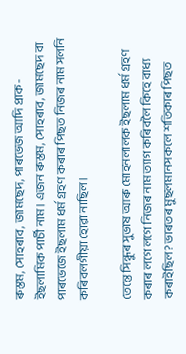ৰুস্তম, সোহৰাব, জামছেদ, পাৰভেজ আদি প্ৰাক-ইছলামিক পাৰ্চী নাম। এজন ৰুস্তম, সোহৰাব, জামছেদ বা পাৰভেজে ইছলাম ধৰ্ম গ্ৰহণ কৰাৰ পিছত নিজৰ নাম সলনি কৰিবলগীয়া হোৱা নাছিল।

তেন্তে সিন্ধুৰ সুভাষ আৰু মোহনলালক ইছলাম ধৰ্ম গ্ৰহণ কৰাৰ লগে লগে নিজৰ নাম ত্যাগ কৰিবলৈ কিহে বাধ্য কৰাইছিল? ভাৰতৰ মুছলমানসকলে শতিকাৰ পিছত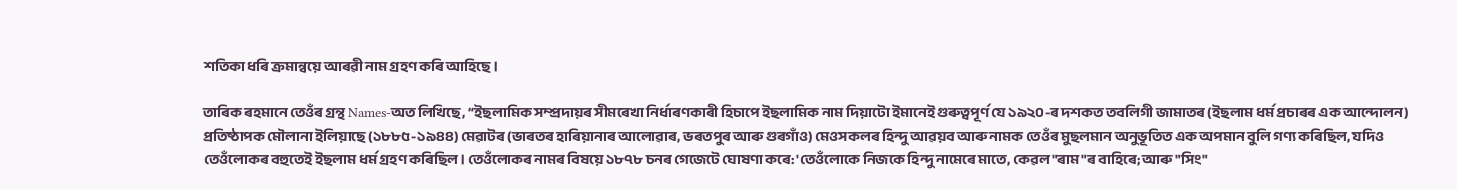শতিকা ধৰি ক্ৰমান্বয়ে আৰৱী নাম গ্ৰহণ কৰি আহিছে।

তাৰিক ৰহমানে তেওঁৰ গ্ৰন্থ Names-অত লিখিছে, “ইছলামিক সম্প্ৰদায়ৰ সীমৰেখা নিৰ্ধাৰণকাৰী হিচাপে ইছলামিক নাম দিয়াটো ইমানেই গুৰুত্বপূৰ্ণ যে ১৯২০-ৰ দশকত তবলিগী জামাতৰ (ইছলাম ধৰ্ম প্ৰচাৰৰ এক আন্দোলন) প্ৰতিষ্ঠাপক মৌলানা ইলিয়াছে (১৮৮৫-১৯৪৪) মেৱাটৰ (ভাৰতৰ হাৰিয়ানাৰ আলোৱাৰ, ভৰতপুৰ আৰু গুৰগাঁও) মেওসকলৰ হিন্দু আৱয়ব আৰু নামক তেওঁৰ মুছলমান অনুভূতিত এক অপমান বুলি গণ্য কৰিছিল, যদিও তেওঁলোকৰ বহুতেই ইছলাম ধৰ্ম গ্ৰহণ কৰিছিল। তেওঁলোকৰ নামৰ বিষয়ে ১৮৭৮ চনৰ গেজেটে ঘোষণা কৰে: 'তেওঁলোকে নিজকে হিন্দু নামেৰে মাতে, কেৱল "ৰাম"ৰ বাহিৰে; আৰু "সিং"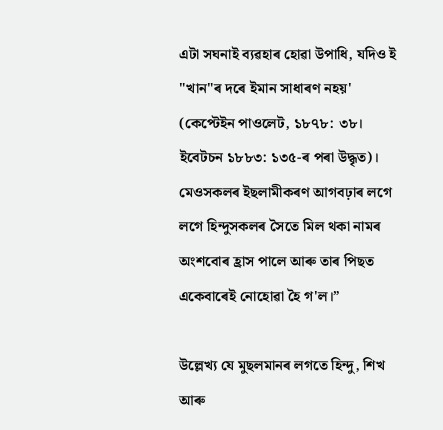এটা সঘনাই ব্যৱহাৰ হোৱা উপাধি, যদিও ই "খান"ৰ দৰে ইমান সাধাৰণ নহয়' (কেপ্টেইন পাওলেট, ১৮৭৮: ৩৮। ইবেটচন ১৮৮৩: ১৩৫-ৰ পৰা উদ্ধৃত)। মেওসকলৰ ইছলামীকৰণ আগবঢ়াৰ লগে লগে হিন্দুসকলৰ সৈতে মিল থকা নামৰ অংশবোৰ হ্ৰাস পালে আৰু তাৰ পিছত একেবাৰেই নোহোৱা হৈ গ'ল।”

উল্লেখ্য যে মুছলমানৰ লগতে হিন্দু, শিখ আৰু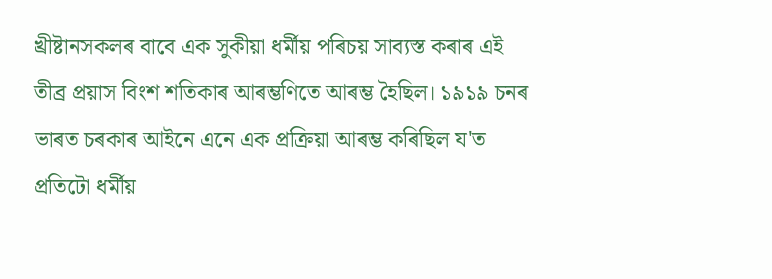খ্ৰীষ্টানসকলৰ বাবে এক সুকীয়া ধৰ্মীয় পৰিচয় সাব্যস্ত কৰাৰ এই তীব্ৰ প্ৰয়াস বিংশ শতিকাৰ আৰম্ভণিতে আৰম্ভ হৈছিল। ১৯১৯ চনৰ ভাৰত চৰকাৰ আইনে এনে এক প্ৰক্ৰিয়া আৰম্ভ কৰিছিল য'ত প্ৰতিটো ধৰ্মীয়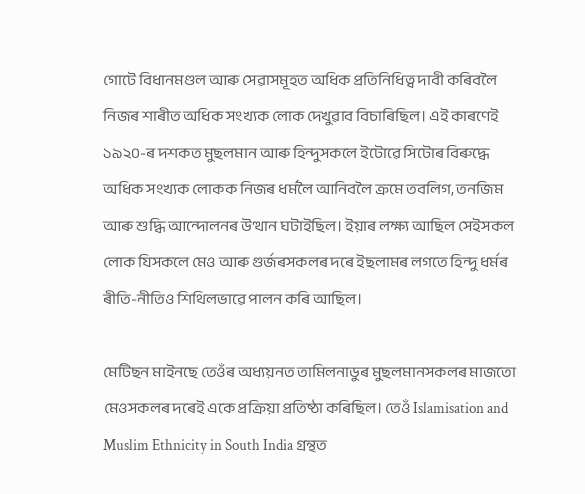গোটে বিধানমণ্ডল আৰু সেৱাসমূহত অধিক প্ৰতিনিধিত্ব দাবী কৰিবলৈ নিজৰ শাৰীত অধিক সংখ্যক লোক দেখুৱাব বিচাৰিছিল। এই কাৰণেই ১৯২০-ৰ দশকত মুছলমান আৰু হিন্দুসকলে ইটোৱে সিটোৰ বিৰুদ্ধে অধিক সংখ্যক লোকক নিজৰ ধৰ্মলৈ আনিবলৈ ক্ৰমে তবলিগ, তনজিম আৰু শুদ্ধি আন্দোলনৰ উত্থান ঘটাইছিল। ইয়াৰ লক্ষ্য আছিল সেইসকল লোক যিসকলে মেও আৰু গুৰ্জৰসকলৰ দৰে ইছলামৰ লগতে হিন্দু ধৰ্মৰ ৰীতি-নীতিও শিথিলভাৱে পালন কৰি আছিল।

মেটিছন মাইনছে তেওঁৰ অধ্যয়নত তামিলনাডুৰ মুছলমানসকলৰ মাজতো মেওসকলৰ দৰেই একে প্ৰক্ৰিয়া প্ৰতিষ্ঠা কৰিছিল। তেওঁ Islamisation and Muslim Ethnicity in South India গ্ৰন্থত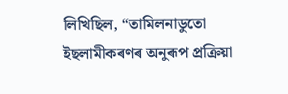লিখিছিল, “তামিলনাডুতো ইছলামীকৰণৰ অনুৰূপ প্ৰক্ৰিয়া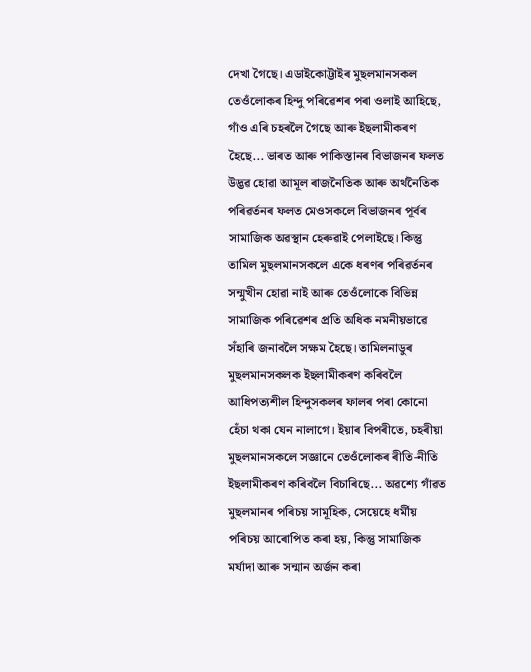দেখা গৈছে। এডাইকোট্টাইৰ মুছলমানসকল তেওঁলোকৰ হিন্দু পৰিৱেশৰ পৰা ওলাই আহিছে, গাঁও এৰি চহৰলৈ গৈছে আৰু ইছলামীকৰণ হৈছে... ভাৰত আৰু পাকিস্তানৰ বিভাজনৰ ফলত উদ্ভৱ হোৱা আমূল ৰাজনৈতিক আৰু অৰ্থনৈতিক পৰিৱৰ্তনৰ ফলত মেওসকলে বিভাজনৰ পূৰ্বৰ সামাজিক অৱস্থান হেৰুৱাই পেলাইছে। কিন্তু তামিল মুছলমানসকলে একে ধৰণৰ পৰিৱৰ্তনৰ সন্মুখীন হোৱা নাই আৰু তেওঁলোকে বিভিন্ন সামাজিক পৰিৱেশৰ প্ৰতি অধিক নমনীয়ভাৱে সঁহাৰি জনাবলৈ সক্ষম হৈছে। তামিলনাডুৰ মুছলমানসকলক ইছলামীকৰণ কৰিবলৈ আধিপত্যশীল হিন্দুসকলৰ ফালৰ পৰা কোনো হেঁচা থকা যেন নালাগে। ইয়াৰ বিপৰীতে, চহৰীয়া মুছলমানসকলে সজ্ঞানে তেওঁলোকৰ ৰীতি-নীতি ইছলামীকৰণ কৰিবলৈ বিচাৰিছে... অৱশ্যে গাঁৱত মুছলমানৰ পৰিচয় সামূহিক, সেয়েহে ধৰ্মীয় পৰিচয় আৰোপিত কৰা হয়, কিন্তু সামাজিক মৰ্যাদা আৰু সন্মান অৰ্জন কৰা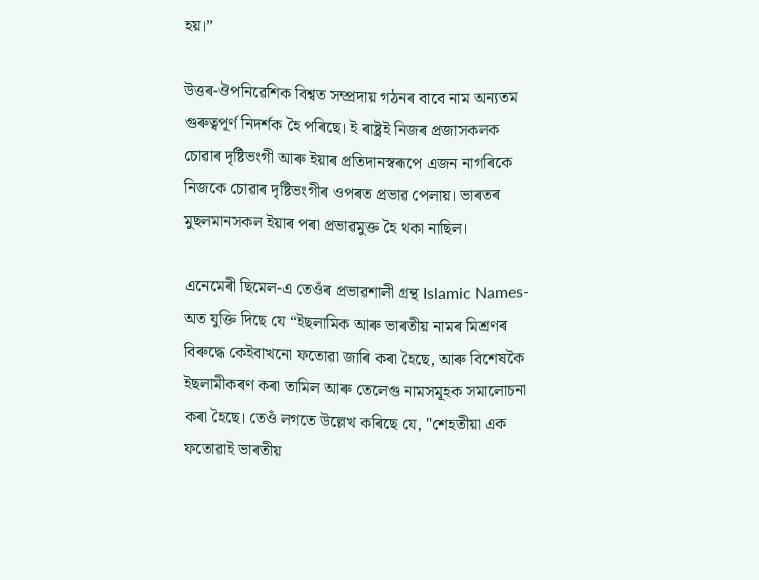হয়।”

উত্তৰ-ঔপনিৱেশিক বিশ্বত সম্প্ৰদায় গঠনৰ বাবে নাম অন্যতম গুৰুত্বপূৰ্ণ নিদৰ্শক হৈ পৰিছে। ই ৰাষ্ট্ৰই নিজৰ প্ৰজাসকলক চোৱাৰ দৃষ্টিভংগী আৰু ইয়াৰ প্ৰতিদানস্বৰূপে এজন নাগৰিকে নিজকে চোৱাৰ দৃষ্টিভংগীৰ ওপৰত প্ৰভাৱ পেলায়। ভাৰতৰ মুছলমানসকল ইয়াৰ পৰা প্ৰভাৱমুক্ত হৈ থকা নাছিল।

এনেমেৰী ছিমেল-এ তেওঁৰ প্ৰভাৱশালী গ্ৰন্থ Islamic Names-অত যুক্তি দিছে যে “ইছলামিক আৰু ভাৰতীয় নামৰ মিশ্ৰণৰ বিৰুদ্ধে কেইবাখনো ফতোৱা জাৰি কৰা হৈছে, আৰু বিশেষকৈ ইছলামীকৰণ কৰা তামিল আৰু তেলেগু নামসমূহক সমালোচনা কৰা হৈছে। তেওঁ লগতে উল্লেখ কৰিছে যে, "শেহতীয়া এক ফতোৱাই ভাৰতীয়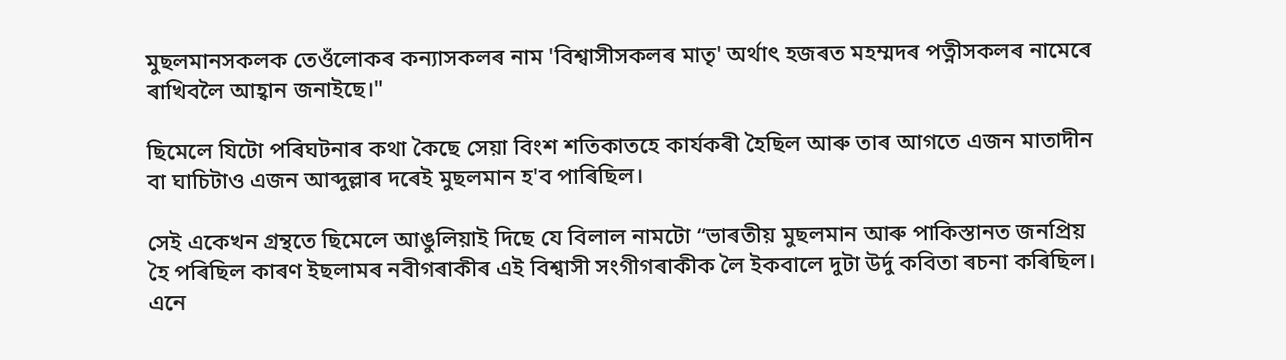মুছলমানসকলক তেওঁলোকৰ কন্যাসকলৰ নাম 'বিশ্বাসীসকলৰ মাতৃ' অৰ্থাৎ হজৰত মহম্মদৰ পত্নীসকলৰ নামেৰে ৰাখিবলৈ আহ্বান জনাইছে।"

ছিমেলে যিটো পৰিঘটনাৰ কথা কৈছে সেয়া বিংশ শতিকাতহে কাৰ্যকৰী হৈছিল আৰু তাৰ আগতে এজন মাতাদীন বা ঘাচিটাও এজন আব্দুল্লাৰ দৰেই মুছলমান হ'ব পাৰিছিল।

সেই একেখন গ্ৰন্থতে ছিমেলে আঙুলিয়াই দিছে যে বিলাল নামটো “ভাৰতীয় মুছলমান আৰু পাকিস্তানত জনপ্ৰিয় হৈ পৰিছিল কাৰণ ইছলামৰ নবীগৰাকীৰ এই বিশ্বাসী সংগীগৰাকীক লৈ ইকবালে দুটা উৰ্দু কবিতা ৰচনা কৰিছিল। এনে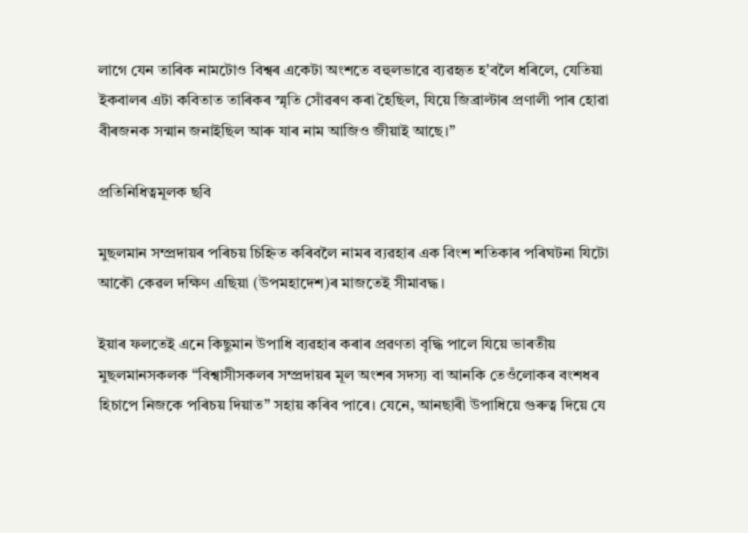লাগে যেন তাৰিক নামটোও বিশ্বৰ একেটা অংশতে বহুলভাৱে ব্যৱহৃত হ'বলৈ ধৰিলে, যেতিয়া ইকবালৰ এটা কবিতাত তাৰিকৰ স্মৃতি সোঁৱৰণ কৰা হৈছিল, যিয়ে জিব্ৰাল্টাৰ প্ৰণালী পাৰ হোৱা বীৰজনক সন্মান জনাইছিল আৰু যাৰ নাম আজিও জীয়াই আছে।”

প্ৰতিনিধিত্বমূলক ছবি

মুছলমান সম্প্ৰদায়ৰ পৰিচয় চিহ্নিত কৰিবলৈ নামৰ ব্যৱহাৰ এক বিংশ শতিকাৰ পৰিঘটনা যিটো আকৌ কেৱল দক্ষিণ এছিয়া (উপমহাদেশ)ৰ মাজতেই সীমাবদ্ধ।

ইয়াৰ ফলতেই এনে কিছুমান উপাধি ব্যৱহাৰ কৰাৰ প্ৰৱণতা বৃদ্ধি পালে যিয়ে ভাৰতীয় মুছলমানসকলক “বিশ্বাসীসকলৰ সম্প্ৰদায়ৰ মূল অংশৰ সদস্য বা আনকি তেওঁলোকৰ বংশধৰ হিচাপে নিজকে পৰিচয় দিয়াত” সহায় কৰিব পাৰে। যেনে, আনছাৰী উপাধিয়ে গুৰুত্ব দিয়ে যে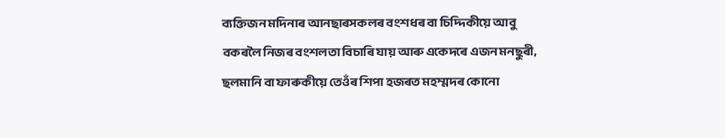ব্যক্তিজন মদিনাৰ আনছাৰসকলৰ বংশধৰ বা চিদ্দিকীয়ে আবু বকৰলৈ নিজৰ বংশলতা বিচাৰি যায় আৰু একেদৰে এজন মনছুৰী, ছলমানি বা ফাৰুকীয়ে তেওঁৰ শিপা হজৰত মহম্মদৰ কোনো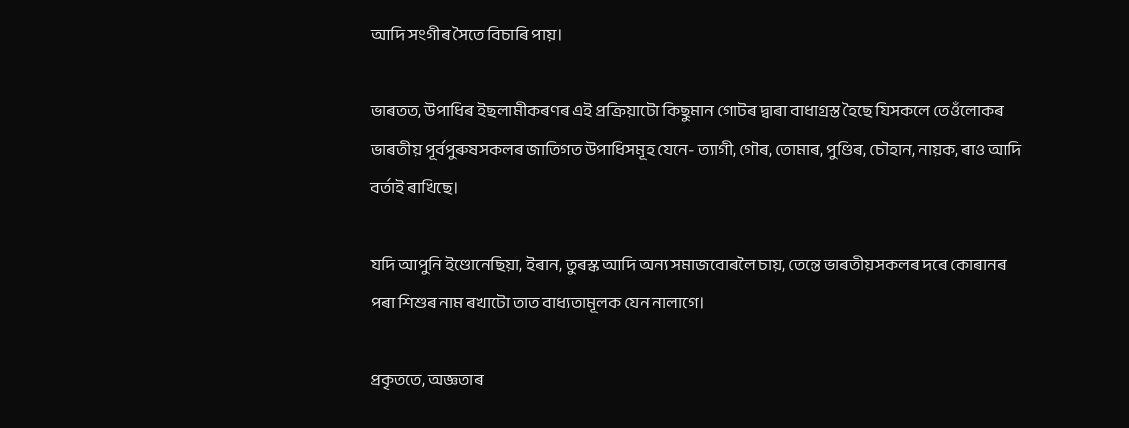আদি সংগীৰ সৈতে বিচাৰি পায়।

ভাৰতত, উপাধিৰ ইছলামীকৰণৰ এই প্ৰক্ৰিয়াটো কিছুমান গোটৰ দ্বাৰা বাধাগ্ৰস্ত হৈছে যিসকলে তেওঁলোকৰ ভাৰতীয় পূৰ্বপুৰুষসকলৰ জাতিগত উপাধিসমূহ যেনে- ত্যাগী, গৌৰ, তোমাৰ, পুণ্ডিৰ, চৌহান, নায়ক, ৰাও আদি বৰ্তাই ৰাখিছে।

যদি আপুনি ইণ্ডোনেছিয়া, ইৰান, তুৰস্ক আদি অন্য সমাজবোৰলৈ চায়, তেন্তে ভাৰতীয়সকলৰ দৰে কোৰানৰ পৰা শিশুৰ নাম ৰখাটো তাত বাধ্যতামূলক যেন নালাগে।

প্ৰকৃততে, অজ্ঞতাৰ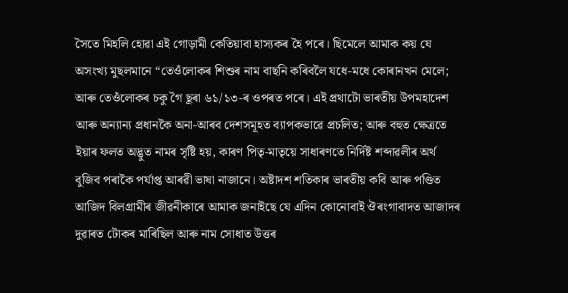সৈতে মিহলি হোৱা এই গোড়ামী কেতিয়াবা হাস্যকৰ হৈ পৰে। ছিমেলে আমাক কয় যে অসংখ্য মুছলমানে “তেওঁলোকৰ শিশুৰ নাম বাছনি কৰিবলৈ যধে-মধে কোৰানখন মেলে; আৰু তেওঁলোকৰ চকু গৈ ছূৰা ৬১/১৩-ৰ ওপৰত পৰে। এই প্ৰথাটো ভাৰতীয় উপমহাদেশ আৰু অন্যান্য প্ৰধানকৈ অনা-আৰব দেশসমূহত ব্যাপকভাৱে প্ৰচলিত; আৰু বহুত ক্ষেত্ৰতে ইয়াৰ ফলত অদ্ভুত নামৰ সৃষ্টি হয়, কাৰণ পিতৃ-মাতৃয়ে সাধাৰণতে নিৰ্দিষ্ট শব্দাৱলীৰ অৰ্থ বুজিব পৰাকৈ পৰ্যাপ্ত আৰৱী ভাষা নাজানে। অষ্টাদশ শতিকাৰ ভাৰতীয় কবি আৰু পণ্ডিত আজিদ বিলগ্ৰামীৰ জীৱনীকাৰে আমাক জনাইছে যে এদিন কোনোবাই ঔৰংগাবাদত আজাদৰ দুৱাৰত টোকৰ মাৰিছিল আৰু নাম সোধাত উত্তৰ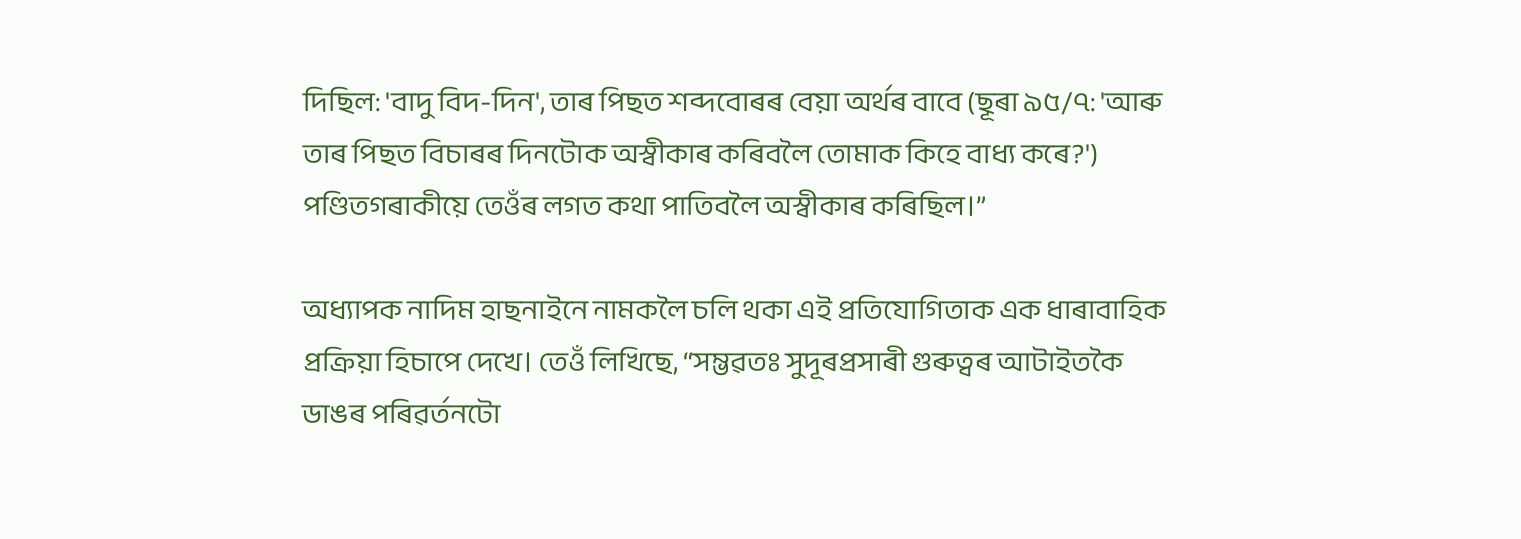দিছিল: 'বাদু বিদ-দিন', তাৰ পিছত শব্দবোৰৰ বেয়া অৰ্থৰ বাবে (ছূৰা ৯৫/৭: 'আৰু তাৰ পিছত বিচাৰৰ দিনটোক অস্বীকাৰ কৰিবলৈ তোমাক কিহে বাধ্য কৰে?') পণ্ডিতগৰাকীয়ে তেওঁৰ লগত কথা পাতিবলৈ অস্বীকাৰ কৰিছিল।”

অধ্যাপক নাদিম হাছনাইনে নামকলৈ চলি থকা এই প্ৰতিযোগিতাক এক ধাৰাবাহিক প্ৰক্ৰিয়া হিচাপে দেখে। তেওঁ লিখিছে, “সম্ভৱতঃ সুদূৰপ্ৰসাৰী গুৰুত্বৰ আটাইতকৈ ডাঙৰ পৰিৱৰ্তনটো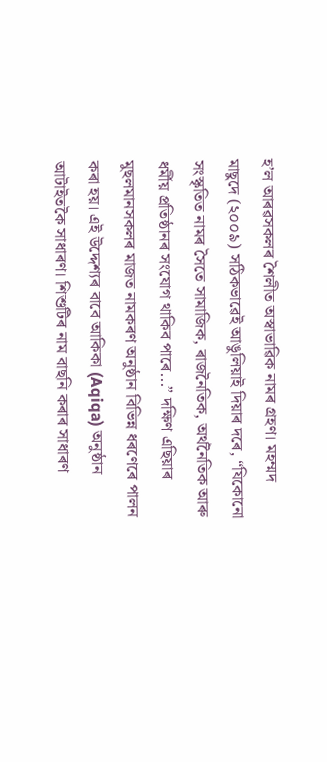হ’ল আৰৱসকলৰ শৈলীত অস্বাভাৱিক নামৰ গ্ৰহণ। মহম্মদ মাছুদে (২০০৯) সঠিকভাৱেই আঙুলিয়াই দিয়াৰ দৰে, “যিকোনো সংস্কৃতিত নামৰ সৈতে সামাজিক, ৰাজনৈতিক, অৰ্থনৈতিক আৰু ধৰ্মীয় প্ৰতিষ্ঠানৰ সংযোগ থাকিব পাৰে...” দক্ষিণ এছিয়াৰ মুছলমানসকলৰ মাজত নামকৰণ অনুষ্ঠান বিভিন্ন ধৰণেৰে পালন কৰা হয়। এই উদ্দেশ্যৰ বাবে আকিকা (Aqiqa) অনুষ্ঠান আটাইতকৈ সাধাৰণ। শিশুটিৰ নাম বাছনি কৰাৰ সাধাৰণ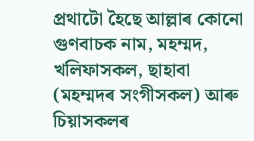প্ৰথাটো হৈছে আল্লাৰ কোনো গুণবাচক নাম, মহম্মদ, খলিফাসকল, ছাহাবা (মহম্মদৰ সংগীসকল) আৰু চিয়াসকলৰ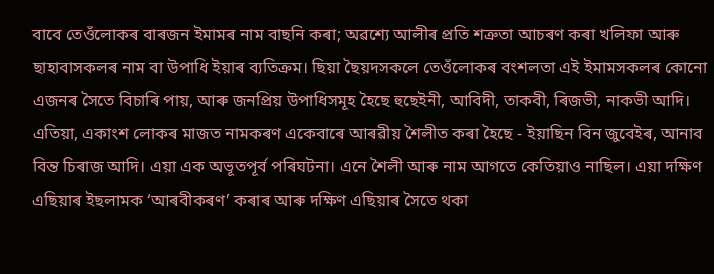বাবে তেওঁলোকৰ বাৰজন ইমামৰ নাম বাছনি কৰা; অৱশ্যে আলীৰ প্ৰতি শত্ৰুতা আচৰণ কৰা খলিফা আৰু ছাহাবাসকলৰ নাম বা উপাধি ইয়াৰ ব্যতিক্ৰম। ছিয়া ছৈয়দসকলে তেওঁলোকৰ বংশলতা এই ইমামসকলৰ কোনো এজনৰ সৈতে বিচাৰি পায়, আৰু জনপ্ৰিয় উপাধিসমূহ হৈছে হুছেইনী, আবিদী, তাকবী, ৰিজভী, নাকভী আদি। এতিয়া, একাংশ লোকৰ মাজত নামকৰণ একেবাৰে আৰৱীয় শৈলীত কৰা হৈছে - ইয়াছিন বিন জুবেইৰ, আনাব বিন্ত চিৰাজ আদি। এয়া এক অভূতপূৰ্ব পৰিঘটনা। এনে শৈলী আৰু নাম আগতে কেতিয়াও নাছিল। এয়া দক্ষিণ এছিয়াৰ ইছলামক ‘আৰবীকৰণ’ কৰাৰ আৰু দক্ষিণ এছিয়াৰ সৈতে থকা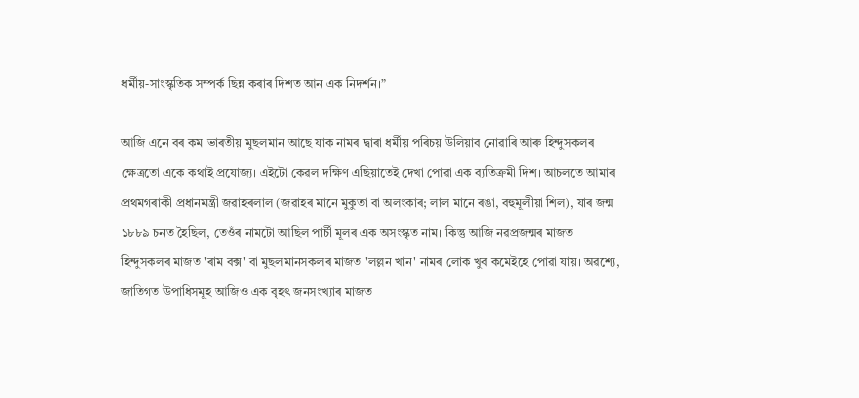ধৰ্মীয়-সাংস্কৃতিক সম্পৰ্ক ছিন্ন কৰাৰ দিশত আন এক নিদৰ্শন।”

আজি এনে বৰ কম ভাৰতীয় মুছলমান আছে যাক নামৰ দ্বাৰা ধৰ্মীয় পৰিচয় উলিয়াব নোৱাৰি আৰু হিন্দুসকলৰ ক্ষেত্ৰতো একে কথাই প্ৰযোজ্য। এইটো কেৱল দক্ষিণ এছিয়াতেই দেখা পোৱা এক ব্যতিক্ৰমী দিশ। আচলতে আমাৰ প্ৰথমগৰাকী প্ৰধানমন্ত্ৰী জৱাহৰলাল (জৱাহৰ মানে মুকুতা বা অলংকাৰ; লাল মানে ৰঙা, বহুমূলীয়া শিল), যাৰ জন্ম ১৮৮৯ চনত হৈছিল, তেওঁৰ নামটো আছিল পাৰ্চী মূলৰ এক অসংস্কৃত নাম। কিন্তু আজি নৱপ্ৰজন্মৰ মাজত হিন্দুসকলৰ মাজত 'ৰাম বক্স' বা মুছলমানসকলৰ মাজত 'লল্লন খান' নামৰ লোক খুব কমেইহে পোৱা যায়। অৱশ্যে, জাতিগত উপাধিসমূহ আজিও এক বৃহৎ জনসংখ্যাৰ মাজত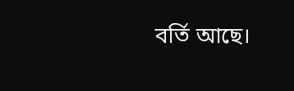বৰ্তি আছে।